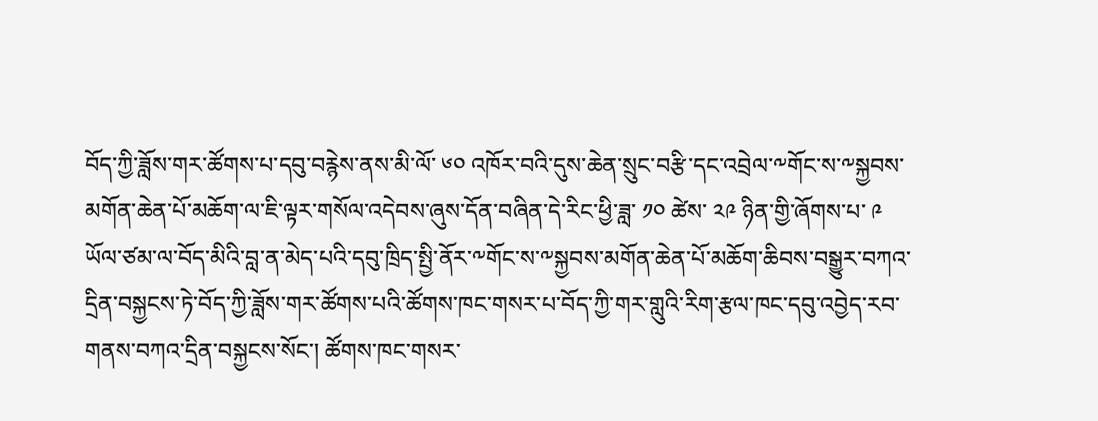བོད་ཀྱི་ཟློས་གར་ཚོགས་པ་དབུ་བརྙེས་ནས་མི་ལོ་ ༦༠ འཁོར་བའི་དུས་ཆེན་སྲུང་བརྩི་དང་འབྲེལ་༸གོང་ས་༸སྐྱབས་མགོན་ཆེན་པོ་མཆོག་ལ་ཇི་ལྟར་གསོལ་འདེབས་ཞུས་དོན་བཞིན་དེ་རིང་ཕྱི་ཟླ་ ༡༠ ཚེས་ ༢༩ ཉིན་གྱི་ཞོགས་པ་ ༩ ཡོལ་ཙམ་ལ་བོད་མིའི་བླ་ན་མེད་པའི་དབུ་ཁྲིད་སྤྱི་ནོར་༸གོང་ས་༸སྐྱབས་མགོན་ཆེན་པོ་མཆོག་ཆིབས་བསྒྱུར་བཀའ་དྲིན་བསྐྱངས་ཏེ་བོད་ཀྱི་ཟློས་གར་ཚོགས་པའི་ཚོགས་ཁང་གསར་པ་བོད་ཀྱི་གར་གླུའི་རིག་རྩལ་ཁང་དབུ་འབྱེད་རབ་གནས་བཀའ་དྲིན་བསྐྱངས་སོང་། ཚོགས་ཁང་གསར་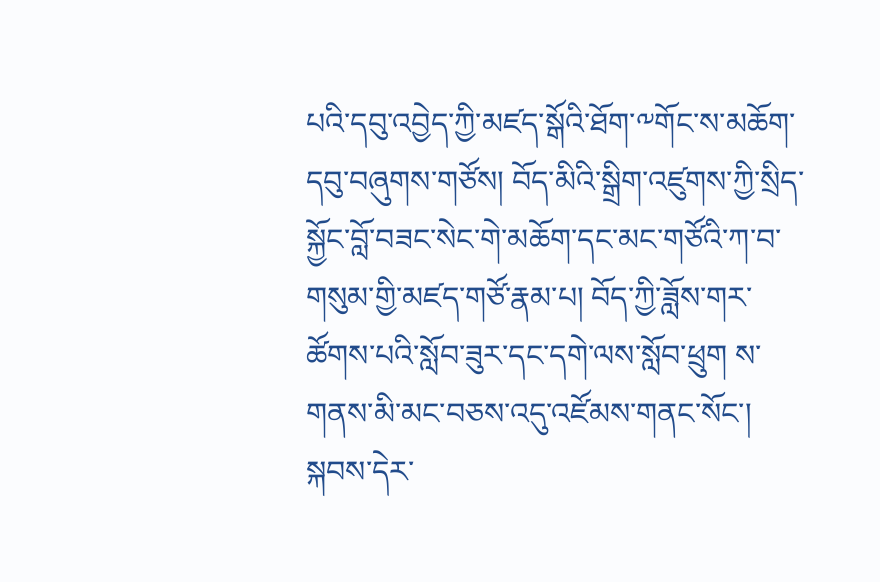པའི་དབུ་འབྱེད་ཀྱི་མཛད་སྒོའི་ཐོག་༸གོང་ས་མཆོག་དབུ་བཞུགས་གཙོས། བོད་མིའི་སྒྲིག་འཛུགས་ཀྱི་སྲིད་སྐྱོང་བློ་བཟང་སེང་གེ་མཆོག་དང་མང་གཙོའི་ཀ་བ་གསུམ་གྱི་མཛད་གཙོ་རྣམ་པ། བོད་ཀྱི་ཟློས་གར་ཚོགས་པའི་སློབ་ཟུར་དང་དགེ་ལས་སློབ་ཕྲུག ས་གནས་མི་མང་བཅས་འདུ་འཛོམས་གནང་སོང་། སྐབས་དེར་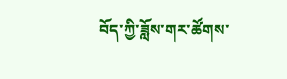བོད་ཀྱི་ཟློས་གར་ཚོགས་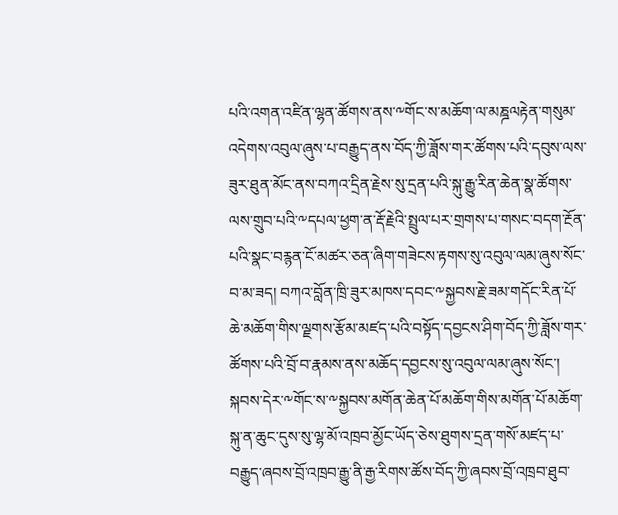པའི་འགན་འཛིན་ལྷན་ཚོགས་ནས་༸གོང་ས་མཆོག་ལ་མཎྜལརྟེན་གསུམ་འདེགས་འབུལ་ཞུས་པ་བརྒྱུད་ནས་བོད་ཀྱི་ཟློས་གར་ཚོགས་པའི་དབུས་ལས་ཟུར་ཐུན་མོང་ནས་བཀའ་དྲིན་རྗེས་སུ་དྲན་པའི་སྐུ་རྒྱུ་རིན་ཆེན་སྣ་ཚོགས་ལས་གྲུབ་པའི་༸དཔལ་ཕྱག་ན་རྡོ་རྗེའི་སྤྲུལ་པར་གྲགས་པ་གསང་བདག་རྔོན་པའི་སྣང་བརྙན་ངོ་མཚར་ཅན་ཞིག་གཟེངས་རྟགས་སུ་འབུལ་ལམ་ཞུས་སོང་བ་མ་ཟད། བཀའ་བློན་ཁྲི་ཟུར་མཁས་དབང་༸སྐྱབས་རྗེ་ཟམ་གདོང་རིན་པོ་ཆེ་མཆོག་གིས་ལྗགས་རྩོམ་མཛད་པའི་བསྟོད་དབྱངས་ཤིག་བོད་ཀྱི་ཟློས་གར་ཚོགས་པའི་བྲོ་བ་རྣམས་ནས་མཆོད་དབྱངས་སུ་འབུལ་ལམ་ཞུས་སོང་། སྐབས་དེར་༸གོང་ས་༸སྐྱབས་མགོན་ཆེན་པོ་མཆོག་གིས་མགོན་པོ་མཆོག་སྐུ་ན་ཆུང་དུས་སུ་ལྷ་མོ་འཁྲབ་མྱོང་ཡོད་ཅེས་ཐུགས་དྲན་གསོ་མཛད་པ་བརྒྱུད་ཞབས་བྲོ་འཁྲབ་རྒྱུ་ནི་རྒྱ་རིགས་ཚོས་བོད་ཀྱི་ཞབས་བྲོ་འཁྲབ་ཐུབ་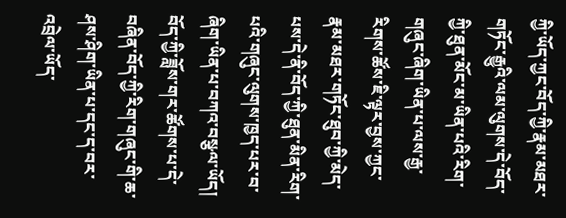ཀྱི་ཡོད་ཀྱང་བོད་ཀྱི་རྣམ་མཐར་གཏོང་རྒྱུའི་ལམ་ལུགས་དེ་བོད་ཀྱི་ཐུན་མོང་མ་ཡིན་པའི་རིག་གཞུང་ཞིག་ཡིན་པ་ལས་རྒྱ་རིགས་ཚོས་ཇི་ལྟར་བྱས་ཀྱང་རྣམ་མཐར་གཏོང་ཐུབ་ཀྱི་མེད་པས་དེ་ནི་བོད་ཀྱི་ཐུན་མིན་རིག་པའི་གཞུང་ལུགས་ཁྱད་པར་བ་ཞིག་ཡིན་པ་བཀའ་བསྩལ་ཡོད། བོད་ཀྱི་ཟློས་གར་ཚོགས་པ་དེ་བཞིན་བོད་ཀྱི་རིག་གཞུང་གི་ཆ་ཤས་ཤིག་ཡིན་པ་དང་ད་བར་འབྲེལ་ཡོད་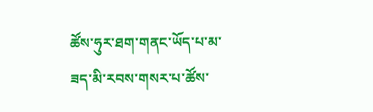ཚོས་ཧུར་ཐག་གནང་ཡོད་པ་མ་ཟད་མི་རབས་གསར་པ་ཚོས་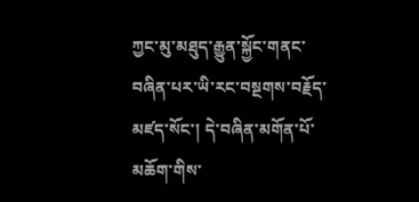ཀྱང་མུ་མཐུད་རྒྱུན་སྐྱོང་གནང་བཞིན་པར་ཡི་རང་བསྔགས་བརྗོད་མཛད་སོང་། དེ་བཞིན་མགོན་པོ་མཆོག་གིས་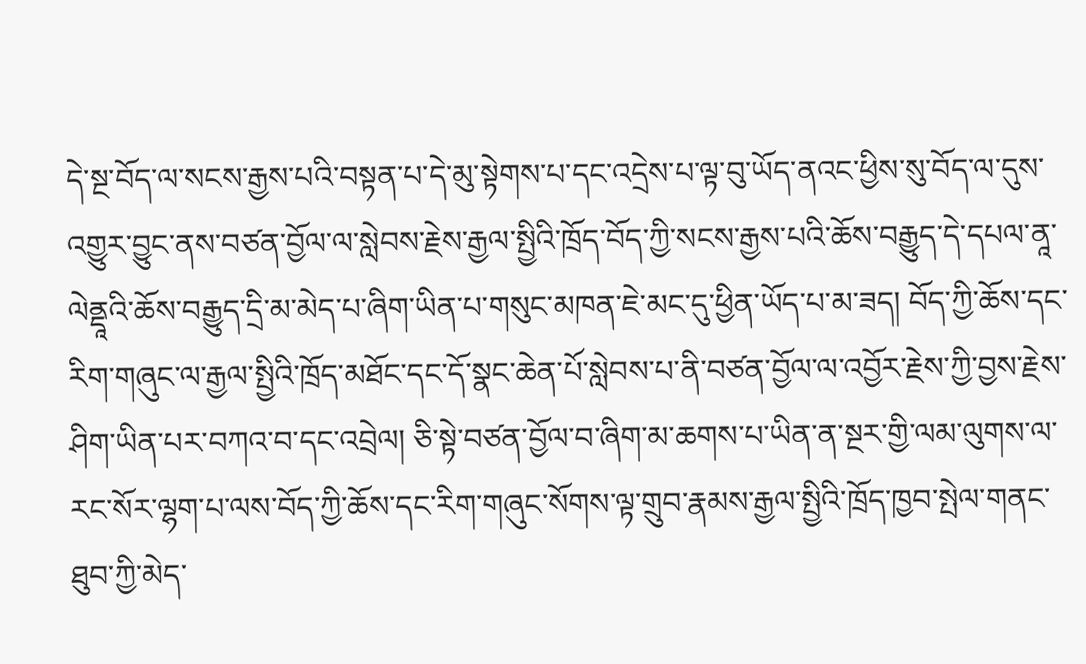དེ་སྔ་བོད་ལ་སངས་རྒྱས་པའི་བསྟན་པ་དེ་མུ་སྟེགས་པ་དང་འདྲེས་པ་ལྟ་བུ་ཡོད་ནའང་ཕྱིས་སུ་བོད་ལ་དུས་འགྱུར་བྱུང་ནས་བཙན་བྱོལ་ལ་སླེབས་རྗེས་རྒྱལ་སྤྱིའི་ཁྲོད་བོད་ཀྱི་སངས་རྒྱས་པའི་ཆོས་བརྒྱུད་དེ་དཔལ་ནཱ་ལེནྡཱའི་ཆོས་བརྒྱུད་དྲི་མ་མེད་པ་ཞིག་ཡིན་པ་གསུང་མཁན་ཇེ་མང་དུ་ཕྱིན་ཡོད་པ་མ་ཟད། བོད་ཀྱི་ཆོས་དང་རིག་གཞུང་ལ་རྒྱལ་སྤྱིའི་ཁྲོད་མཐོང་དང་དོ་སྣང་ཆེན་པོ་སླེབས་པ་ནི་བཙན་བྱོལ་ལ་འབྱོར་རྗེས་ཀྱི་བྱས་རྗེས་ཤིག་ཡིན་པར་བཀའ་བ་དང་འབྲེལ། ཅི་སྟེ་བཙན་བྱོལ་བ་ཞིག་མ་ཆགས་པ་ཡིན་ན་སྔར་གྱི་ལམ་ལུགས་ལ་རང་སོར་ལྷག་པ་ལས་བོད་ཀྱི་ཆོས་དང་རིག་གཞུང་སོགས་ལྟ་གྲུབ་རྣམས་རྒྱལ་སྤྱིའི་ཁྲོད་ཁྱབ་སྤེལ་གནང་ཐུབ་ཀྱི་མེད་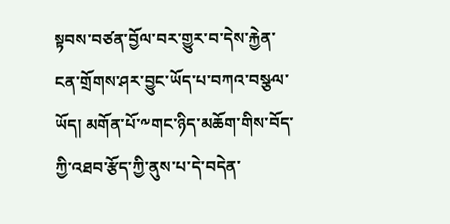སྟབས་བཙན་བྱོལ་བར་གྱུར་བ་དེས་རྐྱེན་ངན་གྲོགས་ཤར་བྱུང་ཡོད་པ་བཀའ་བསྩལ་ཡོད། མགོན་པོ་༸གང་ཉིད་མཆོག་གིས་བོད་ཀྱི་འཐབ་རྩོད་ཀྱི་ནུས་པ་དེ་བདེན་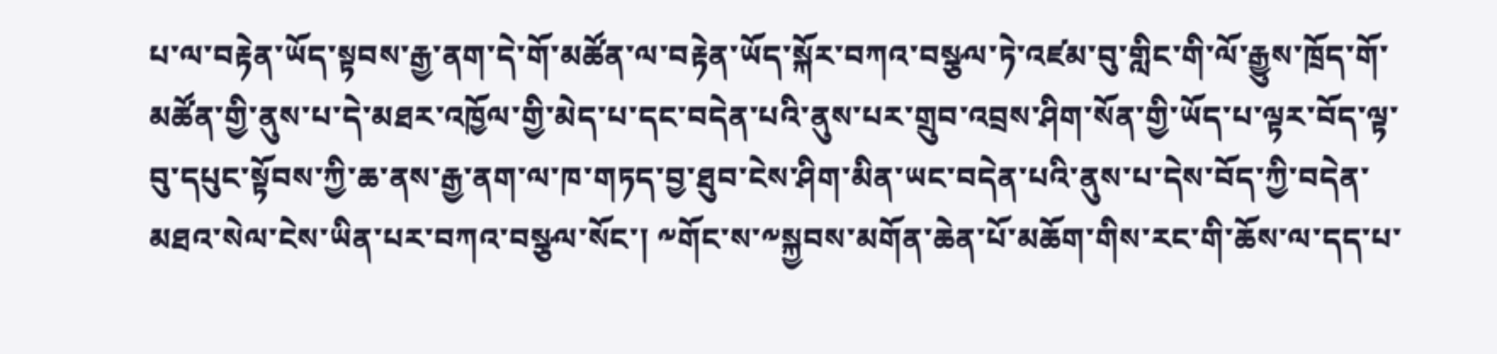པ་ལ་བརྟེན་ཡོད་སྟབས་རྒྱ་ནག་དེ་གོ་མཚོན་ལ་བརྟེན་ཡོད་སྐོར་བཀའ་བསྩལ་ཏེ་འཛམ་བུ་གླིང་གི་ལོ་རྒྱུས་ཁྲོད་གོ་མཚོན་གྱི་ནུས་པ་དེ་མཐར་འཁྱོལ་གྱི་མེད་པ་དང་བདེན་པའི་ནུས་པར་གྲུབ་འབྲས་ཤིག་སོན་གྱི་ཡོད་པ་ལྟར་བོད་ལྟ་བུ་དཔུང་སྟོབས་ཀྱི་ཆ་ནས་རྒྱ་ནག་ལ་ཁ་གཏད་བྱ་ཐུབ་ངེས་ཤིག་མིན་ཡང་བདེན་པའི་ནུས་པ་དེས་བོད་ཀྱི་བདེན་མཐའ་སེལ་ངེས་ཡིན་པར་བཀའ་བསྩལ་སོང་། ༸གོང་ས་༸སྐྱབས་མགོན་ཆེན་པོ་མཆོག་གིས་རང་གི་ཆོས་ལ་དད་པ་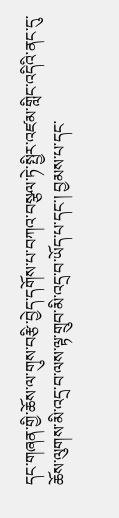དང་གཞན་གྱི་ཆོས་ལ་གུས་བརྩི་བྱེད་དགོས་པ་བཀའ་བསྩལ་ཏེ་སྤྱིར་འཛམ་གླིང་འདིའི་ནང་དུ་ཆོས་ལུགས་མི་འདྲ་བ་ལས་ལྟ་གྲུབ་མི་འདྲ་བ་ཡོད་པ་དང་། བྱམས་པ་དང་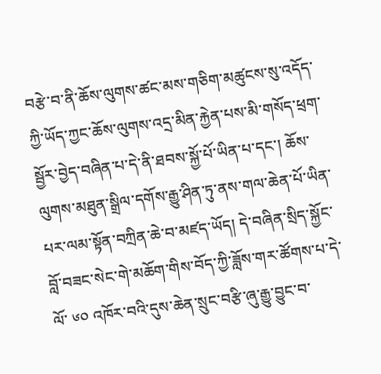བརྩེ་བ་ནི་ཆོས་ལུགས་ཚང་མས་གཅིག་མཚུངས་སུ་འདོད་ཀྱི་ཡོད་ཀྱང་ཆོས་ལུགས་འདྲ་མིན་རྐྱེན་པས་མི་གསོད་ཕྲག་སྦྱོར་བྱེད་བཞིན་པ་དེ་ནི་ཐབས་སྐྱོ་པོ་ཡིན་པ་དང་། ཆོས་ལུགས་མཐུན་སྒྲིལ་དགོས་རྒྱུ་ཤིན་ཏུ་ནས་གལ་ཆེན་པོ་ཡིན་པར་ལམ་སྟོན་བཀྲིན་ཆེ་བ་མཛད་ཡོད། དེ་བཞིན་སྲིད་སྐྱོང་བློ་བཟང་སེང་གེ་མཆོག་གིས་བོད་ཀྱི་ཟློས་གར་ཚོགས་པ་དེ་ལོ་ ༦༠ འཁོར་བའི་དུས་ཆེན་སྲུང་བརྩི་ཞུ་རྒྱུ་བྱུང་བ་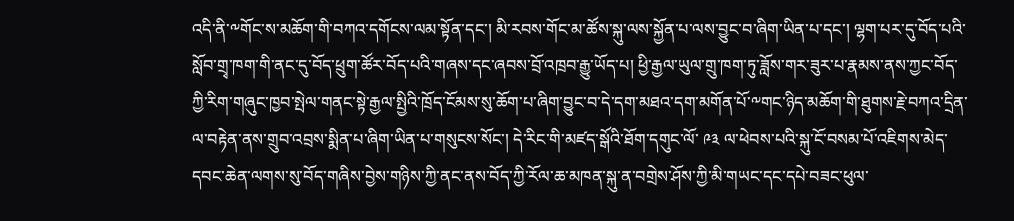འདི་ནི་༸གོང་ས་མཆོག་གི་བཀའ་དགོངས་ལམ་སྟོན་དང་། མི་རབས་གོང་མ་ཚོས་སྐུ་ལས་སྐྱོན་པ་ལས་བྱུང་བ་ཞིག་ཡིན་པ་དང་། ལྷག་པར་དུ་བོད་པའི་སློབ་གྲྭ་ཁག་གི་ནང་དུ་བོད་ཕྲུག་ཚོར་བོད་པའི་གཞས་དང་ཞབས་བྲོ་འཁྲབ་རྒྱུ་ཡོད་པ། ཕྱི་རྒྱལ་ཡུལ་གྲུ་ཁག་ཏུ་ཟློས་གར་ཟུར་པ་རྣམས་ནས་ཀྱང་བོད་ཀྱི་རིག་གཞུང་ཁྱབ་སྤེལ་གནང་སྟེ་རྒྱལ་སྤྱིའི་ཁྲོད་ངོམས་སུ་ཆོག་པ་ཞིག་བྱུང་བ་དེ་དག་མཐའ་དག་མགོན་པོ་༸གང་ཉིད་མཆོག་གི་ཐུགས་རྗེ་བཀའ་དྲིན་ལ་བརྟེན་ནས་གྲུབ་འབྲས་སྨིན་པ་ཞིག་ཡིན་པ་གསུངས་སོང་། དེ་རིང་གི་མཛད་སྒོའི་ཐོག་དགུང་ལོ་ ༩༣ ལ་ཕེབས་པའི་སྐུ་ངོ་བསམ་པོ་འཇིགས་མེད་དབང་ཆེན་ལགས་སུ་བོད་གཞིས་བྱེས་གཉིས་ཀྱི་ནང་ནས་བོད་ཀྱི་རོལ་ཆ་མཁན་སྐུ་ན་བགྲེས་ཤོས་ཀྱི་མི་གཡང་དང་དཔེ་བཟང་ཕུལ་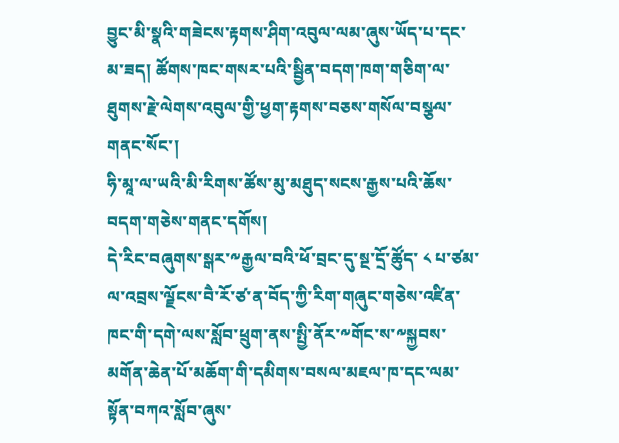བྱུང་མི་སྣའི་གཟེངས་རྟགས་ཤིག་འབུལ་ལམ་ཞུས་ཡོད་པ་དང་མ་ཟད། ཚོགས་ཁང་གསར་པའི་སྦྱིན་བདག་ཁག་གཅིག་ལ་ཐུགས་རྗེ་ལེགས་འབུལ་གྱི་ཕྱག་རྟགས་བཅས་གསོལ་བསྩལ་གནང་སོང་།
ཧི་མཱ་ལ་ཡའི་མི་རིགས་ཚོས་མུ་མཐུད་སངས་རྒྱས་པའི་ཆོས་བདག་གཅེས་གནང་དགོས།
དེ་རིང་བཞུགས་སྒར་༸རྒྱལ་བའི་ཕོ་བྲང་དུ་སྔ་དྲོ་ཚོུད་ ༨ པ་ཙམ་ལ་འབྲས་ལྗོངས་བཻ་རོ་ཙ་ན་བོད་ཀྱི་རིག་གཞུང་གཅེས་འཛིན་ཁང་གི་དགེ་ལས་སློབ་ཕྲུག་ནས་སྤྱི་ནོར་༸གོང་ས་༸སྐྱབས་མགོན་ཆེན་པོ་མཆོག་གི་དམིགས་བསལ་མཇལ་ཁ་དང་ལམ་སྟོན་བཀའ་སློབ་ཞུས་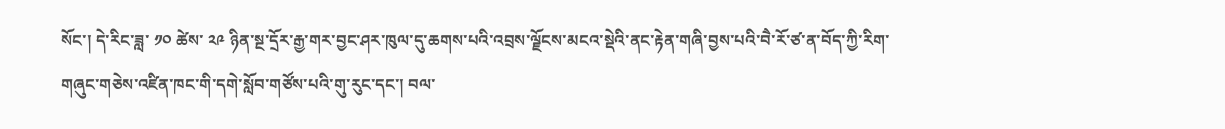སོང་། དེ་རིང་ཟླ་ ༡༠ ཚེས་ ༢༩ ཉིན་སྔ་དྲོར་རྒྱ་གར་བྱང་ཤར་ཁུལ་དུ་ཆགས་པའི་འབྲས་ལྗོངས་མངའ་སྡེའི་ནང་རྟེན་གཞི་བྱས་པའི་བཻ་རོ་ཙ་ན་བོད་ཀྱི་རིག་གཞུང་གཅེས་འཛིན་ཁང་གི་དགེ་སློབ་གཙོས་པའི་གུ་རུང་དང་། བལ་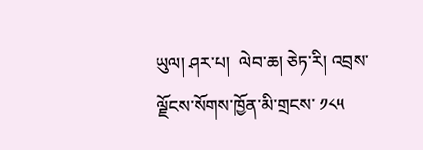ཡུལ། ཤར་པ།  ལེབ་ཆ། ཅེཏ་རི། འབྲས་ལྗོངས་སོགས་ཁྱོན་མི་གྲངས་ ༡༨༥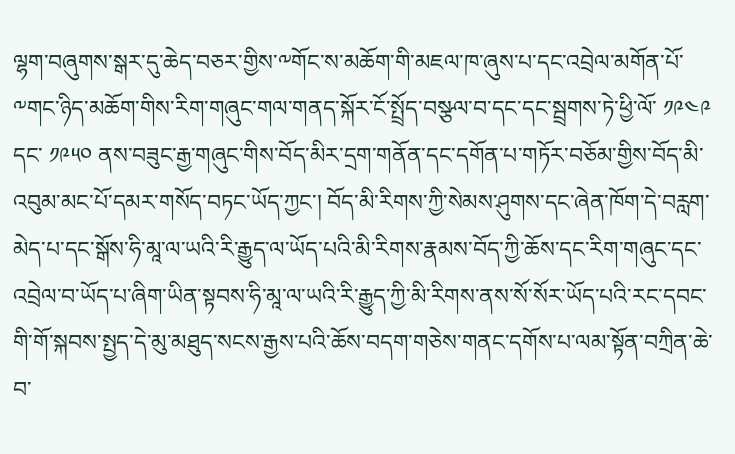ལྷག་བཞུགས་སྒར་དུ་ཆེད་བཅར་གྱིས་༸གོང་ས་མཆོག་གི་མཇལ་ཁ་ཞུས་པ་དང་འབྲེལ་མགོན་པོ་༸གང་ཉིད་མཆོག་གིས་རིག་གཞུང་གལ་གནད་སྐོར་ངོ་སྤྲོད་བསྩལ་བ་དང་དང་སྦྲགས་ཏེ་ཕྱི་ལོ་ ༡༩༤༩ དང་ ༡༩༥༠ ནས་བཟུང་རྒྱ་གཞུང་གིས་བོད་མིར་དྲག་གནོན་དང་དགོན་པ་གཏོར་བཅོམ་གྱིས་བོད་མི་འབུམ་མང་པོ་དམར་གསོད་བཏང་ཡོད་ཀྱང་། བོད་མི་རིགས་ཀྱི་སེམས་ཤུགས་དང་ཞེན་ཁོག་དེ་བརླག་མེད་པ་དང་སྒོས་ཧི་མཱ་ལ་ཡའི་རི་རྒྱུད་ལ་ཡོད་པའི་མི་རིགས་རྣམས་བོད་ཀྱི་ཆོས་དང་རིག་གཞུང་དང་འབྲེལ་བ་ཡོད་པ་ཞིག་ཡིན་སྟབས་ཧི་མཱ་ལ་ཡའི་རི་རྒྱུད་ཀྱི་མི་རིགས་ནས་སོ་སོར་ཡོད་པའི་རང་དབང་གི་གོ་སྐབས་སྤྱད་དེ་མུ་མཐུད་སངས་རྒྱས་པའི་ཆོས་བདག་གཅེས་གནང་དགོས་པ་ལམ་སྟོན་བཀྲིན་ཆེ་བ་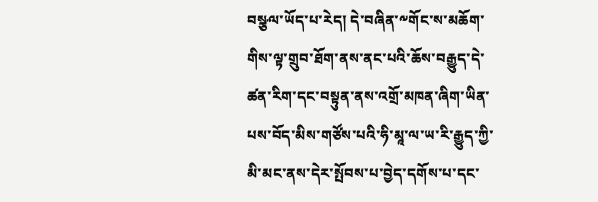བསྩལ་ཡོད་པ་རེད། དེ་བཞིན་༸གོང་ས་མཆོག་གིས་ལྟ་གྲུབ་ཐོག་ནས་ནང་པའི་ཆོས་བརྒྱུད་དེ་ཚན་རིག་དང་བསྟུན་ནས་འགྲོ་མཁན་ཞིག་ཡིན་པས་བོད་མིས་གཙོས་པའི་ཧི་མཱ་ལ་ཡ་རི་རྒྱུད་ཀྱི་མི་མང་ནས་དེར་སྤོབས་པ་བྱེད་དགོས་པ་དང་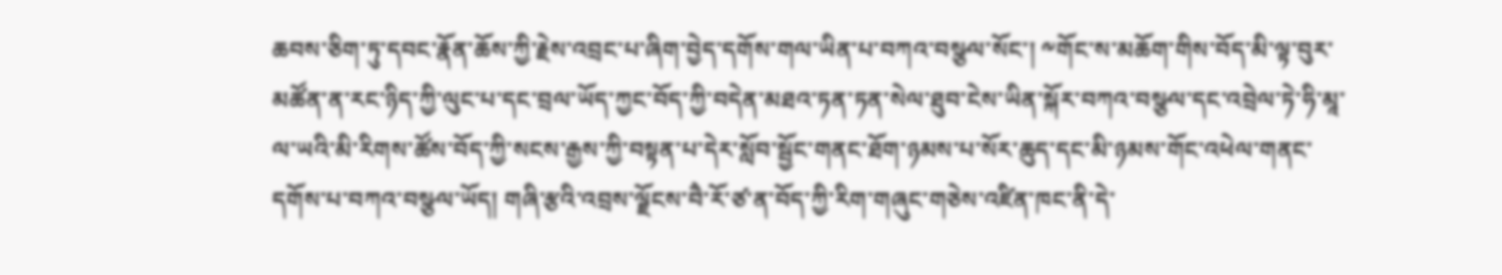ཆབས་ཅིག་ཏུ་དབང་རྣོན་ཆོས་ཀྱི་རྗེས་འབྲང་པ་ཞིག་བྱེད་དགོས་གལ་ཡིན་པ་བཀའ་བསྩལ་སོང་། ༸གོང་ས་མཆོག་གིས་བོད་མི་ལྟ་བུར་མཚོན་ན་རང་ཉིད་ཀྱི་ལུང་པ་དང་བྲལ་ཡོད་ཀྱང་བོད་ཀྱི་བདེན་མཐའ་ཏན་ཏན་སེལ་ཐུབ་ངེས་ཡིན་སྐོར་བཀའ་བསྩལ་དང་འབྲེལ་ཏེ་ཧི་མཱ་ལ་ཡའི་མི་རིགས་ཚོས་བོད་ཀྱི་སངས་རྒྱས་ཀྱི་བསྟན་པ་དེར་སློབ་སྦྱོང་གནང་ཐོག་ཉམས་པ་སོར་ཆུད་དང་མི་ཉམས་གོང་འཕེལ་གནང་དགོས་པ་བཀའ་བསྩལ་ཡོད། གཞི་རྩའི་འབྲས་ལྗོངས་བཻ་རོ་ཙ་ན་བོད་ཀྱི་རིག་གཞུང་གཅེས་འཛིན་ཁང་ནི་དེ་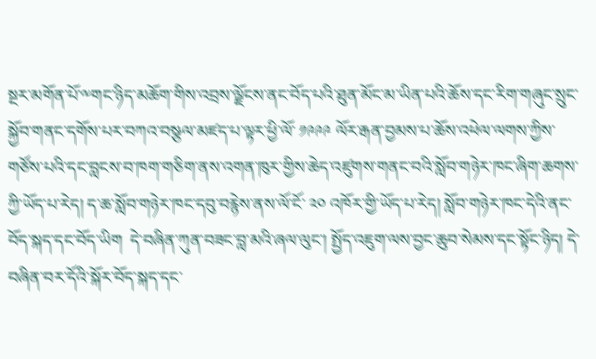སྔར་མགོན་པོ་༸གང་ཉིད་མཆོག་གིས་འབྲས་ལྗོངས་ནང་བོད་པའི་ཐུན་མོང་མ་ཡིན་པའི་ཆོས་དང་རིག་གཞུང་སྲུང་སྐྱོབ་གནང་དགོས་པར་བཀའ་བསྩལ་མཛད་པ་ལྟར་ཕྱི་ལོ་ ༡༩༩༩ ལོར་རྒན་བྱམས་པ་ཆོས་འཕེལ་ལགས་ཀྱིས་གཙོས་པའི་དང་བླངས་བ་ཁག་གཅིག་ནས་འགན་ཁུར་གྱིས་ཆེད་འཛུགས་གནང་བའི་སློབ་གཉེར་ཁང་ཞིག་ཆགས་ཀྱི་ཡོད་པ་རེད། ད་ཆ་སློབ་གཉེར་ཁང་དབུ་བརྙེས་ནས་ལོ་ངོ་ ༢༠ འཁོར་གྱི་ཡོད་པ་རེད། སློབ་གཉེར་ཁང་དེའི་ནང་བོད་སྐད་དང་བོད་ཡིག  དེ་བཞིན་ཀུན་བཟང་བླ་མའི་ཞལ་ལུང་། སྤྱོད་འཇུག་ལས་བྱང་ཆུབ་སེམས་དང་སྟོང་ཉིད། དེ་བཞིན་བར་དོའི་སྐོར་བོད་སྐད་དང་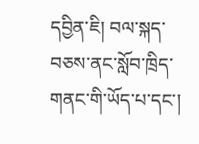དབྱིན་ཇི། བལ་སྐད་བཅས་ནང་སློབ་ཁྲིད་གནང་གི་ཡོད་པ་དང་།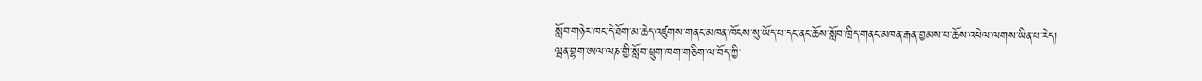སློབ་གཉེར་ཁང་དེ་ཐོག་མ་ཆེད་འཛུགས་གནང་མཁན་ཁོངས་སུ་ཡོད་པ་དང་ནང་ཆོས་སློབ་ཁྲིད་གནང་མཁན་རྒན་བྱམས་པ་ཆོས་འཕེལ་ལགས་ཡིན་པ་རེད།
ལྦན་བྷག་ཨལ་ལཎ་གྱི་སློབ་ཕྲུག་ཁག་གཅིག་ལ་བོད་ཀྱི་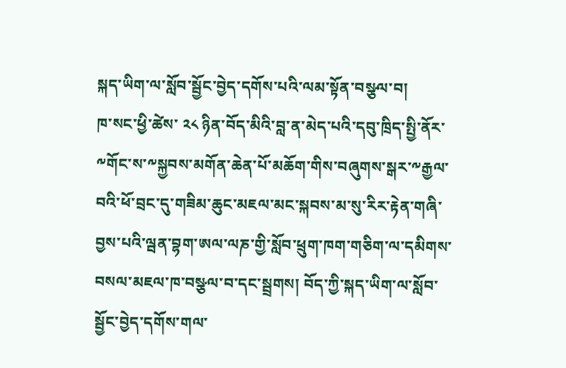སྐད་ཡིག་ལ་སློབ་སྦྱོང་བྱེད་དགོས་པའི་ལམ་སྟོན་བསྩལ་བ།
ཁ་སང་ཕྱི་ཚེས་ ༢༨ ཉིན་བོད་མིའི་བླ་ན་མེད་པའི་དབུ་ཁྲིད་སྤྱི་ནོར་༸གོང་ས་༸སྐྱབས་མགོན་ཆེན་པོ་མཆོག་གིས་བཞུགས་སྒར་༸རྒྱལ་བའི་ཕོ་བྲང་དུ་གཟིམ་ཆུང་མཇལ་མང་སྐབས་མ་སུ་རིར་རྟེན་གཞི་བྱས་པའི་ལྦན་བྷག་ཨལ་ལཎ་གྱི་སློབ་ཕྲུག་ཁག་གཅིག་ལ་དམིགས་བསལ་མཇལ་ཁ་བསྩལ་བ་དང་སྦྲགས། བོད་ཀྱི་སྐད་ཡིག་ལ་སློབ་སྦྱོང་བྱེད་དགོས་གལ་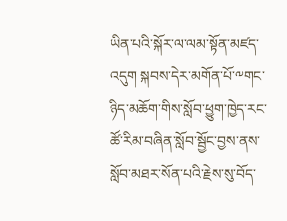ཡིན་པའི་སྐོར་ལ་ལམ་སྟོན་མཛད་འདུག སྐབས་དེར་མགོན་པོ་༸གང་ཉིད་མཆོག་གིས་སློབ་ཕྱུག་ཁྱེད་རང་ཚོ་རིམ་བཞིན་སློབ་སྦྱོང་བྱས་ནས་སློབ་མཐར་སོན་པའི་རྗེས་སུ་བོད་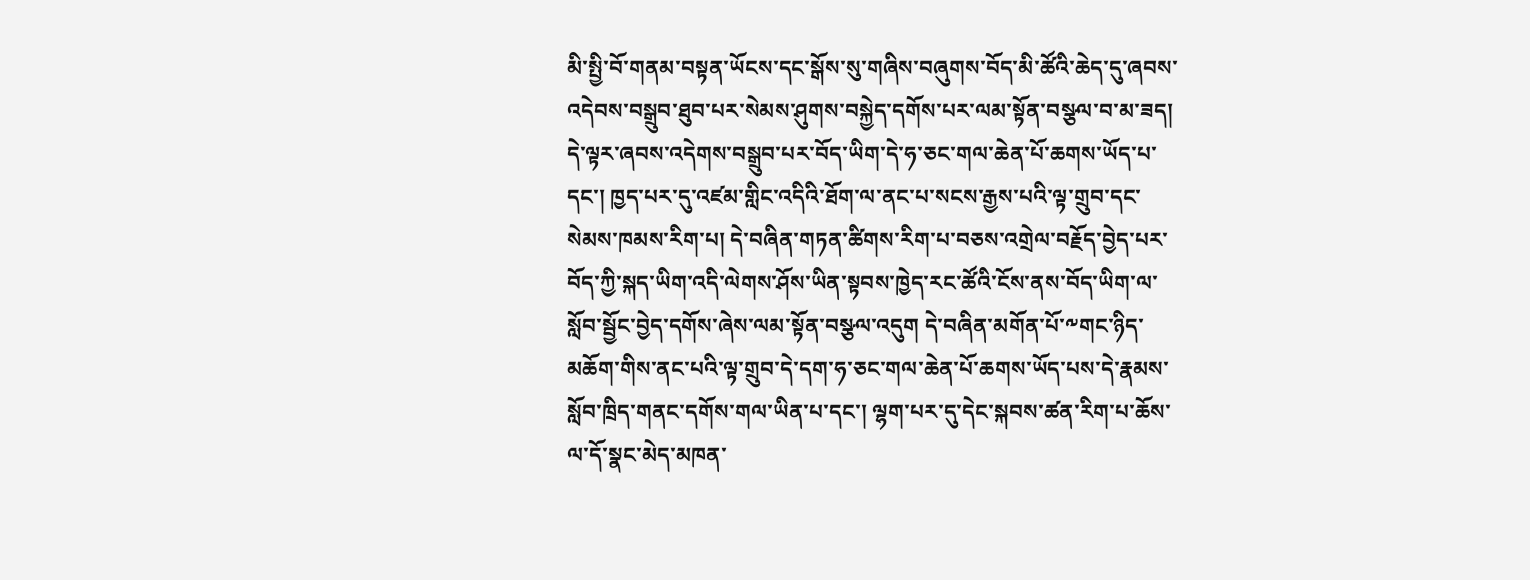མི་སྤྱི་བོ་གནམ་བསྟན་ཡོངས་དང་སྒོས་སུ་གཞིས་བཞུགས་བོད་མི་ཚོའི་ཆེད་དུ་ཞབས་འདེབས་བསྒྲུབ་ཐུབ་པར་སེམས་ཤུགས་བསྐྱེད་དགོས་པར་ལམ་སྟོན་བསྩལ་བ་མ་ཟད། དེ་ལྟར་ཞབས་འདེགས་བསྒྲུབ་པར་བོད་ཡིག་དེ་ཧ་ཅང་གལ་ཆེན་པོ་ཆགས་ཡོད་པ་དང་། ཁྱད་པར་དུ་འཛམ་གླིང་འདིའི་ཐོག་ལ་ནང་པ་སངས་རྒྱས་པའི་ལྟ་གྲུབ་དང་སེམས་ཁམས་རིག་པ། དེ་བཞིན་གཏན་ཚིགས་རིག་པ་བཅས་འགྲེལ་བརྗོད་བྱེད་པར་བོད་ཀྱི་སྐད་ཡིག་འདི་ལེགས་ཤོས་ཡིན་སྟབས་ཁྱེད་རང་ཚོའི་ངོས་ནས་བོད་ཡིག་ལ་སློབ་སྦྱོང་བྱེད་དགོས་ཞེས་ལམ་སྟོན་བསྩལ་འདུག དེ་བཞིན་མགོན་པོ་༸གང་ཉིད་མཆོག་གིས་ནང་པའི་ལྟ་གྲུབ་དེ་དག་ཧ་ཅང་གལ་ཆེན་པོ་ཆགས་ཡོད་པས་དེ་རྣམས་སློབ་ཁྲིད་གནང་དགོས་གལ་ཡིན་པ་དང་། ལྷག་པར་དུ་དེང་སྐབས་ཚན་རིག་པ་ཆོས་ལ་དོ་སྣང་མེད་མཁན་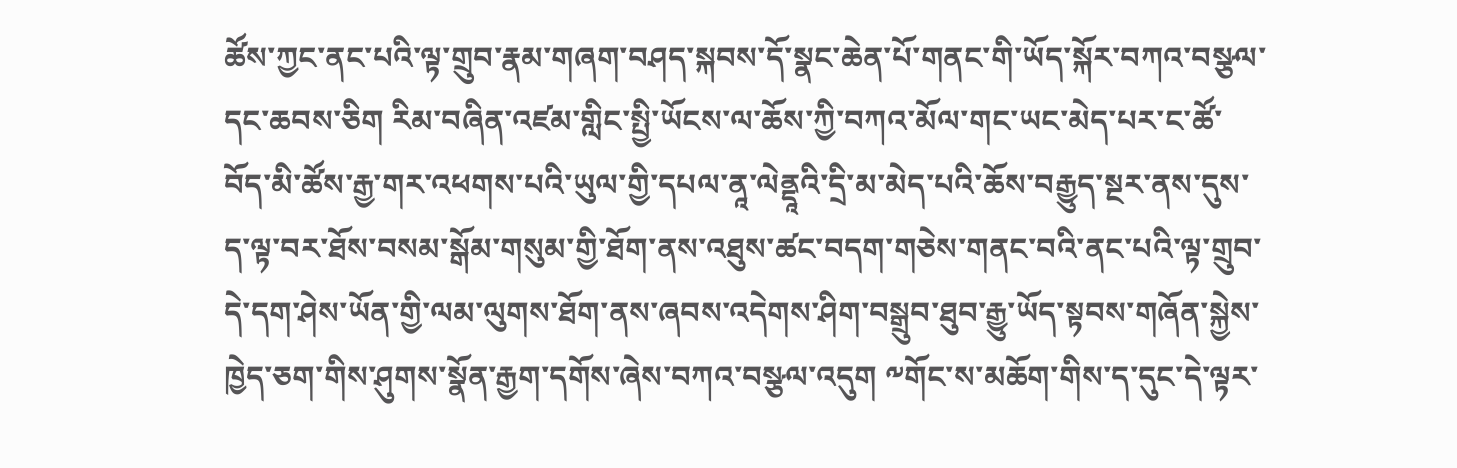ཚོས་ཀྱང་ནང་པའི་ལྟ་གྲུབ་རྣམ་གཞག་བཤད་སྐབས་དོ་སྣང་ཆེན་པོ་གནང་གི་ཡོད་སྐོར་བཀའ་བསྩལ་དང་ཆབས་ཅིག རིམ་བཞིན་འཛམ་གླིང་སྤྱི་ཡོངས་ལ་ཆོས་ཀྱི་བཀའ་མོལ་གང་ཡང་མེད་པར་ང་ཚོ་བོད་མི་ཚོས་རྒྱ་གར་འཕགས་པའི་ཡུལ་གྱི་དཔལ་ནཱ་ལེནྡཱའི་དྲི་མ་མེད་པའི་ཆོས་བརྒྱུད་སྔར་ནས་དུས་ད་ལྟ་བར་ཐོས་བསམ་སྒོམ་གསུམ་གྱི་ཐོག་ནས་འཐུས་ཚང་བདག་གཅེས་གནང་བའི་ནང་པའི་ལྟ་གྲུབ་དེ་དག་ཤེས་ཡོན་གྱི་ལམ་ལུགས་ཐོག་ནས་ཞབས་འདེགས་ཤིག་བསྒྲུབ་ཐུབ་རྒྱུ་ཡོད་སྟབས་གཞོན་སྐྱེས་ཁྱེད་ཅག་གིས་ཤུགས་སྣོན་རྒྱག་དགོས་ཞེས་བཀའ་བསྩལ་འདུག ༸གོང་ས་མཆོག་གིས་ད་དུང་དེ་ལྟར་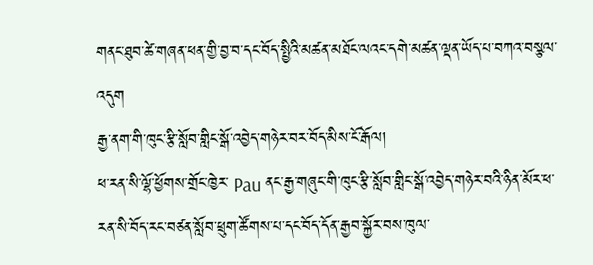གནང་ཐུབ་ཚེ་གཞན་ཕན་གྱི་བྱ་བ་དང་བོད་སྤྱིའི་མཚན་མཐོང་ལའང་དགེ་མཚན་ལྡན་ཡོད་པ་བཀའ་བསྩལ་འདུག
རྒྱ་ནག་གི་ཁུང་རྩི་སློབ་གླིང་སྒོ་འབྱེད་གཉེར་བར་བོད་མིས་ངོ་རྒོལ།
ཕ་རན་སི་ལྷོ་ཕྱོགས་གྲོང་ཁྱེར་ Pau ནང་རྒྱ་གཞུང་གི་ཁུང་རྩི་སློབ་གླིང་སྒོ་འབྱེད་གཉེར་བའི་ཉིན་མོར་ཕ་རན་སི་བོད་རང་བཙན་སློབ་ཕྲུག་ཚོགས་པ་དང་བོད་དོན་རྒྱབ་སྐྱོར་བས་ཁུལ་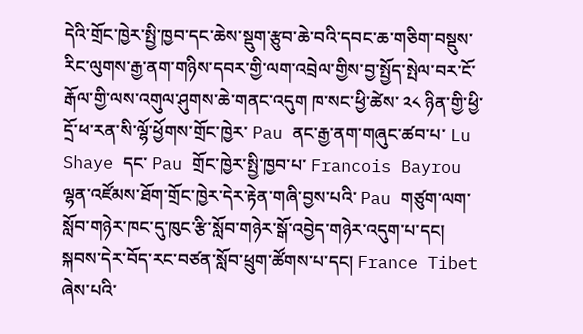དེའི་གྲོང་ཁྱེར་སྤྱི་ཁྱབ་དང་ཆེས་སྡུག་རྩུབ་ཆེ་བའི་དབང་ཆ་གཅིག་བསྡུས་རིང་ལུགས་རྒྱ་ནག་གཉིས་དབར་གྱི་ལག་འབྲེལ་གྱིས་བྱ་སྤྱོད་སྤེལ་བར་ངོ་རྒོལ་གྱི་ལས་འགུལ་ཤུགས་ཆེ་གནང་འདུག ཁ་སང་ཕྱི་ཚེས་ ༢༨ ཉིན་གྱི་ཕྱི་དྲོ་ཕ་རན་སི་ལྷོ་ཕྱོགས་གྲོང་ཁྱེར་ Pau ནང་རྒྱ་ནག་གཞུང་ཚབ་པ་ Lu Shaye དང་ Pau གྲོང་ཁྱེར་སྤྱི་ཁྱབ་པ་ Francois Bayrou ལྷན་འཛོམས་ཐོག་གྲོང་ཁྱེར་དེར་རྟེན་གཞི་བྱས་པའི་ Pau གཙུག་ལག་སློབ་གཉེར་ཁང་དུ་ཁུང་རྩི་སློབ་གཉེར་སྒོ་འབྱེད་གཉེར་འདུག་པ་དང། སྐབས་དེར་བོད་རང་བཙན་སློབ་ཕྲུག་ཚོགས་པ་དང། France Tibet ཞེས་པའི་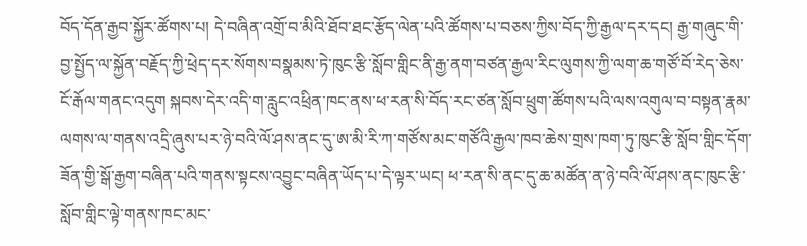བོད་དོན་རྒྱབ་སྐྱོར་ཚོགས་པ། དེ་བཞིན་འགྲོ་བ་མིའི་ཐོབ་ཐང་རྩོད་ལེན་པའི་ཚོགས་པ་བཅས་ཀྱིས་བོད་ཀྱི་རྒྱལ་དར་དང། རྒྱ་གཞུང་གི་བྱ་སྤྱོད་ལ་སྐྱོན་བརྗོད་ཀྱི་ཕྲེད་དར་སོགས་བསྣམས་ཏེ་ཁུང་རྩི་སློབ་གླིང་ནི་རྒྱ་ནག་བཙན་རྒྱལ་རིང་ལུགས་ཀྱི་ལག་ཆ་གཙོ་བོ་རེད་ཅེས་ངོ་རྒོལ་གནང་འདུག སྐབས་དེར་འདི་ག་རླུང་འཕྲིན་ཁང་ནས་ཕ་རན་སི་བོད་རང་ཙན་སློབ་ཕྲུག་ཚོགས་པའི་ལས་འགུལ་བ་བསྟན་རྣམ་ལགས་ལ་གནས་འདྲི་ཞུས་པར་ཉེ་བའི་ལོ་ཤས་ནང་དུ་ཨ་མི་རི་ཀ་གཙོས་མང་གཙོའི་རྒྱལ་ཁབ་ཆེས་གྲས་ཁག་ཏུ་ཁུང་རྩི་སློབ་གླིང་དོག་ཟོན་གྱི་སྒོ་རྒྱག་བཞིན་པའི་གནས་སྟངས་འབྱུང་བཞིན་ཡོད་པ་དེ་ལྟར་ཡང། ཕ་རན་སི་ནང་དུ་ཆ་མཚོན་ན་ཉེ་བའི་ལོ་ཤས་ནང་ཁུང་རྩི་སློབ་གླིང་ལྟེ་གནས་ཁང་མང་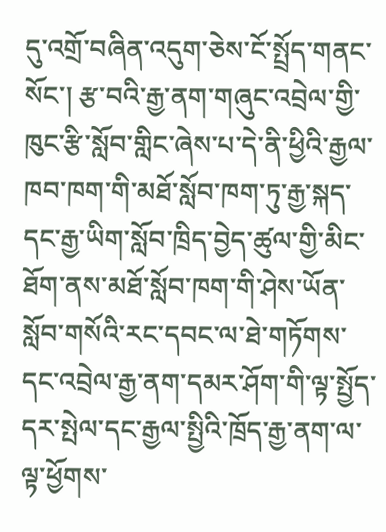དུ་འགྲོ་བཞིན་འདུག་ཅེས་ངོ་སྤྲོད་གནང་སོང་། རྩ་བའི་རྒྱ་ནག་གཞུང་འབྲེལ་གྱི་ཁུང་རྩི་སློབ་གླིང་ཞེས་པ་དེ་ནི་ཕྱིའི་རྒྱལ་ཁབ་ཁག་གི་མཐོ་སློབ་ཁག་ཏུ་རྒྱ་སྐད་དང་རྒྱ་ཡིག་སློབ་ཁྲིད་བྱེད་ཚུལ་གྱི་མིང་ཐོག་ནས་མཐོ་སློབ་ཁག་གི་ཤེས་ཡོན་སློབ་གསོའི་རང་དབང་ལ་ཐེ་གཏོགས་དང་འབྲེལ་རྒྱ་ནག་དམར་ཤོག་གི་ལྟ་སྤྱོད་དར་སྤེལ་དང་རྒྱལ་སྤྱིའི་ཁྲོད་རྒྱ་ནག་ལ་ལྟ་ཕྱོགས་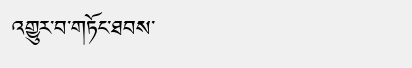འགྱུར་བ་གཏོང་ཐབས་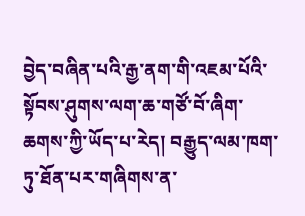བྱེད་བཞིན་པའི་རྒྱ་ནག་གི་འཇམ་པོའི་སྟོབས་ཤུགས་ལག་ཆ་གཙོ་བོ་ཞིག་ཆགས་ཀྱི་ཡོད་པ་རེད། བརྒྱུད་ལམ་ཁག་ཏུ་ཐོན་པར་གཞིགས་ན་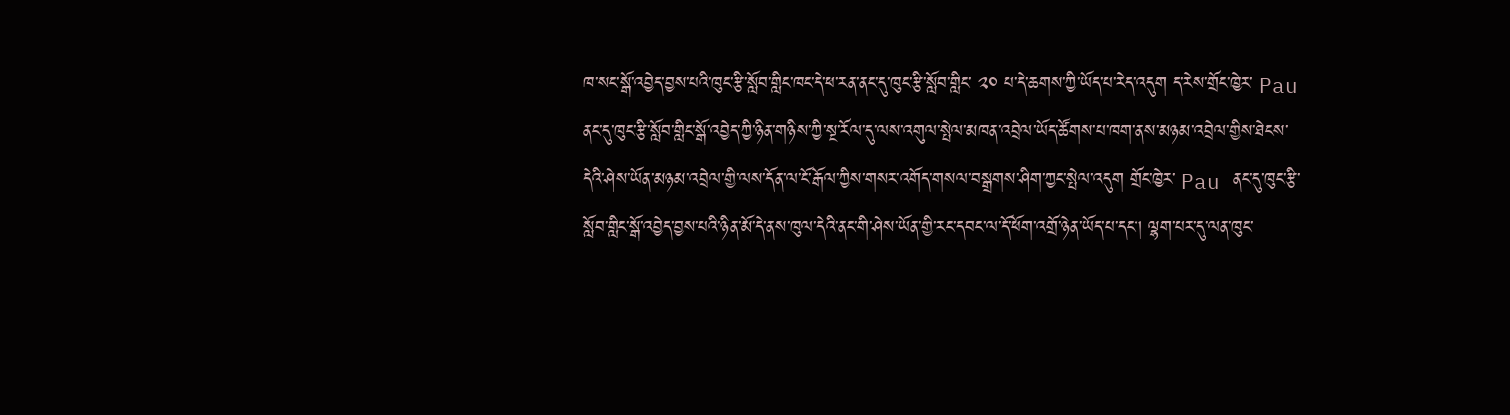ཁ་སང་སྒོ་འབྱེད་བྱས་པའི་ཁུང་རྩི་སློབ་གླིང་ཁང་དེ་ཕ་རན་ནང་དུ་ཁུང་རྩི་སློབ་གླིང་ ༢༠ པ་དེ་ཆགས་ཀྱི་ཡོད་པ་རེད་འདུག ད་རེས་གྲོང་ཁྱེར་ Pau ནང་དུ་ཁུང་རྩི་སློབ་གླིང་སྒོ་འབྱེད་ཀྱི་ཉིན་གཉིས་ཀྱི་སྔ་རོལ་དུ་ལས་འགུལ་སྤེལ་མཁན་འབྲེལ་ཡོད་ཚོགས་པ་ཁག་ནས་མཉམ་འབྲེལ་གྱིས་ཐེངས་དེའི་ཤེས་ཡོན་མཉམ་འབྲེལ་གྱི་ལས་དོན་ལ་ངོ་རྒོལ་ཀྱིས་གསར་འགོད་གསལ་བསྒྲགས་ཤིག་ཀྱང་སྤེལ་འདུག གྲོང་ཁྱེར་ Pau ནང་དུ་ཁུང་རྩི་སློབ་གླིང་སྒོ་འབྱེད་བྱས་པའི་ཉིན་མོ་དེ་ནས་ཁུལ་དེའི་ནང་གི་ཤེས་ཡོན་གྱི་རང་དབང་ལ་དོ་ཕོག་འགྲོ་ཉེན་ཡོད་པ་དང། ལྷག་པར་དུ་ལན་ཁུང་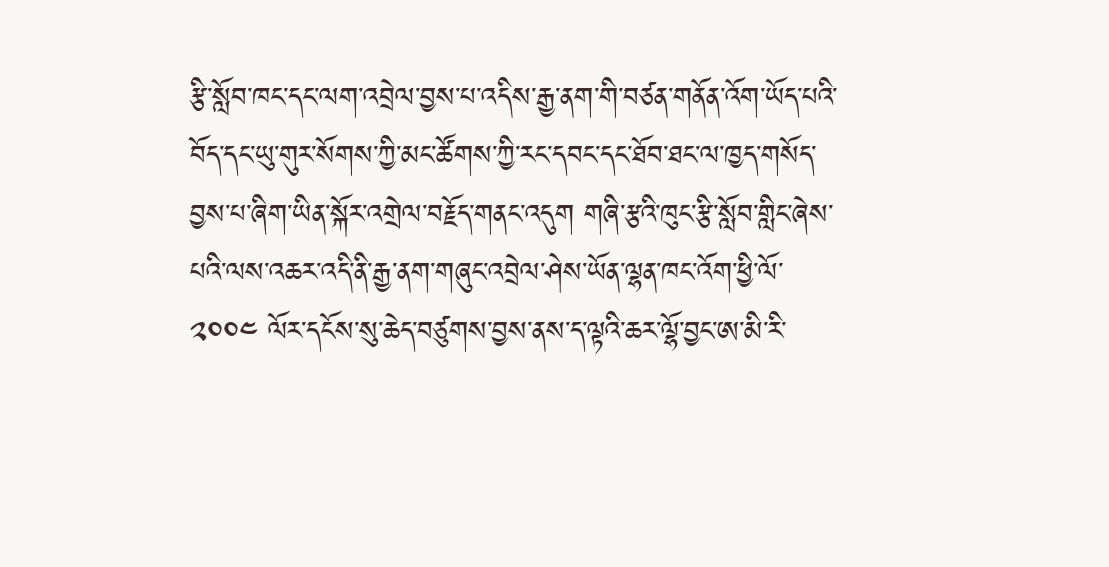རྩི་སློབ་ཁང་དང་ལག་འབྲེལ་བྱས་པ་འདིས་རྒྱ་ནག་གི་བཙན་གནོན་འོག་ཡོད་པའི་བོད་དང་ཡུ་གུར་སོགས་ཀྱི་མང་ཚོགས་ཀྱི་རང་དབང་དང་ཐོབ་ཐང་ལ་ཁྱད་གསོད་བྱས་པ་ཞིག་ཡིན་སྐོར་འགྲེལ་བརྗོད་གནང་འདུག གཞི་རྩའི་ཁུང་རྩི་སློབ་གླིང་ཞེས་པའི་ལས་འཆར་འདི་ནི་རྒྱ་ནག་གཞུང་འབྲེལ་ཤེས་ཡོན་ལྷན་ཁང་འོག་ཕྱི་ལོ་༢༠༠༤ ལོར་དངོས་སུ་ཆེད་བཙུགས་བྱས་ནས་ད་ལྟའི་ཆར་ལྷོ་བྱང་ཨ་མི་རི་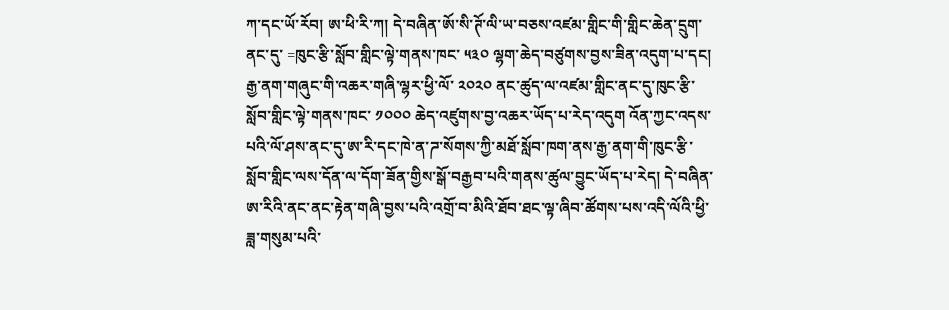ཀ་དང་ཡོ་རོབ། ཨ་ཕི་རི་ཀ། དེ་བཞིན་ཨོ་སི་ཊོ་ལི་ཡ་བཅས་འཛམ་གླིང་གི་གླིང་ཆེན་དྲུག་ནང་དུ་ =ཁུང་རྩི་སློབ་གླིང་ལྟེ་གནས་ཁང་ ༥༣༠ ལྷག་ཆེད་བཙུགས་བྱས་ཟིན་འདུག་པ་དང། རྒྱ་ནག་གཞུང་གི་འཆར་གཞི་ལྷར་ཕྱི་ལོ་ ༢༠༢༠ ནང་ཚུད་ལ་འཛམ་གླིང་ནང་དུ་ཁུང་རྩི་སློབ་གླིང་ལྟེ་གནས་ཁང་ ༡༠༠༠ ཆེད་འཛུགས་བྱ་འཆར་ཡོད་པ་རེད་འདུག འོན་ཀྱང་འདས་པའི་ལོ་ཤས་ནང་དུ་ཨ་རི་དང་ཁེ་ན་ཌ་སོགས་ཀྱི་མཐོ་སློབ་ཁག་ནས་རྒྱ་ནག་གི་ཁུང་རྩི་སློབ་གླིང་ལས་དོན་ལ་དོག་ཟོན་གྱིས་སྒོ་བརྒྱབ་པའི་གནས་ཚུལ་བྱུང་ཡོད་པ་རེད། དེ་བཞིན་ཨ་རིའི་ནང་ནང་རྟེན་གཞི་བྱས་པའི་འགྲོ་བ་མིའི་ཐོབ་ཐང་ལྟ་ཞིབ་ཚོགས་པས་འདི་ལོའི་ཕྱི་ཟླ་གསུམ་པའི་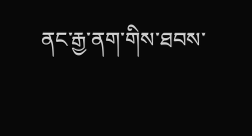ནང་རྒྱ་ནག་གིས་ཐབས་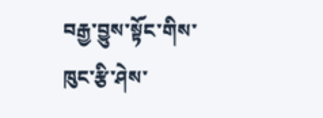བརྒྱ་བྱུས་སྟོང་གིས་ཁུང་རྩི་ཤེས་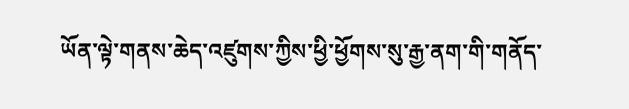ཡོན་ལྟེ་གནས་ཆེད་འཛུགས་ཀྱིས་ཕྱི་ཕྱོགས་སུ་རྒྱ་ནག་གི་གནོད་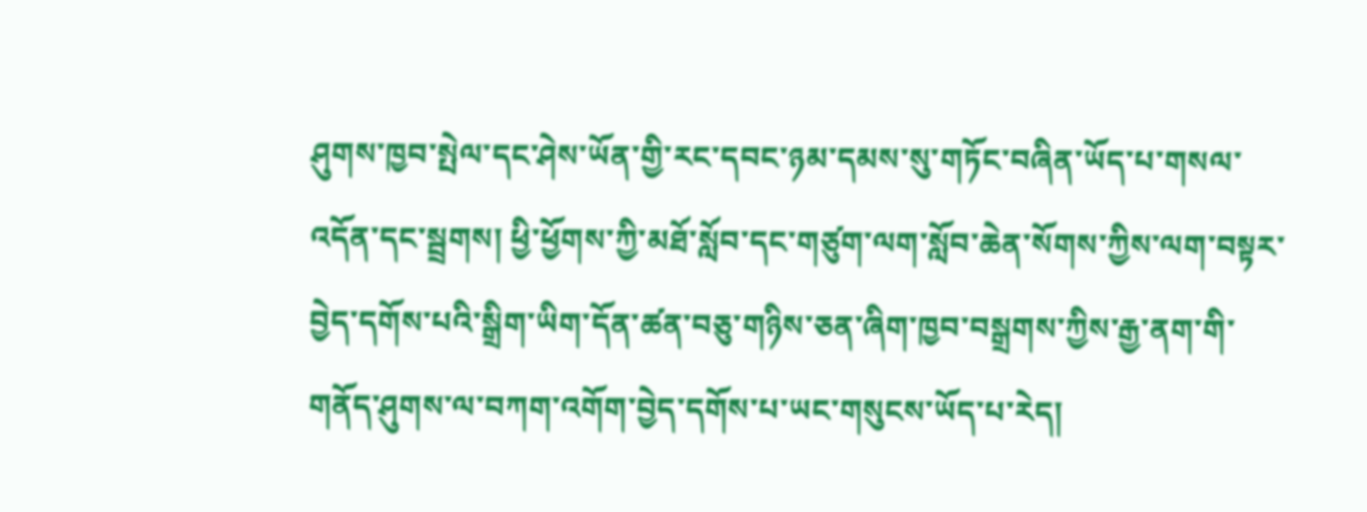ཤུགས་ཁྱབ་སྤེལ་དང་ཤེས་ཡོན་གྱི་རང་དབང་ཉམ་དམས་སུ་གཏོང་བཞིན་ཡོད་པ་གསལ་འདོན་དང་སྦྲགས། ཕྱི་ཕྱོགས་ཀྱི་མཐོ་སློབ་དང་གཙུག་ལག་སློབ་ཆེན་སོགས་ཀྱིས་ལག་བསྟར་བྱེད་དགོས་པའི་སྒྲིག་ཡིག་དོན་ཚན་བཅུ་གཉིས་ཅན་ཞིག་ཁྱབ་བསྒྲགས་ཀྱིས་རྒྱ་ནག་གི་གནོད་ཤུགས་ལ་བཀག་འགོག་བྱེད་དགོས་པ་ཡང་གསུངས་ཡོད་པ་རེད།